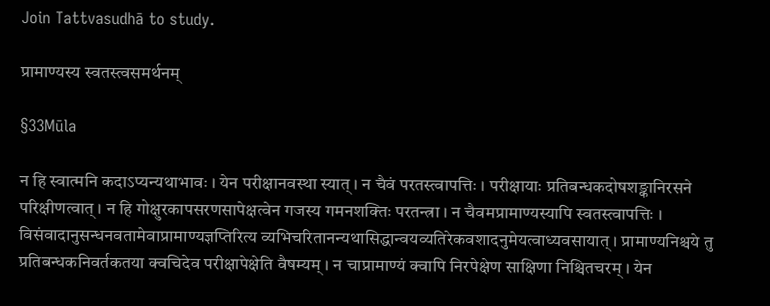Join Tattvasudhā to study.

प्रामाण्यस्य स्वतस्त्वसमर्थनम्

§33Mūla

न हि स्वात्मनि कदाऽप्यन्यथाभावः । येन परीक्षानवस्था स्यात् । न चैवं परतस्त्वापत्तिः । परीक्षायाः प्रतिबन्धकदोषशङ्कानिरसने परिक्षीणत्वात् । न हि गोक्षुरकापसरणसापेक्षत्वेन गजस्य गमनशक्तिः परतन्त्रा । न चैवमप्रामाण्यस्यापि स्वतस्त्वापत्तिः । विसंवादानुसन्धनवतामेवाप्रामाण्यज्ञप्तिरित्य व्यभिचरितानन्यथासिद्धान्वयव्यतिरेकवशादनुमेयत्वाध्यवसायात् । प्रामाण्यनिश्चये तु प्रतिबन्धकनिवर्तकतया क्वचिदेव परीक्षापेक्षेति वैषम्यम् । न चाप्रामाण्यं क्वापि निरपेक्षेण साक्षिणा निश्चितचरम् । येन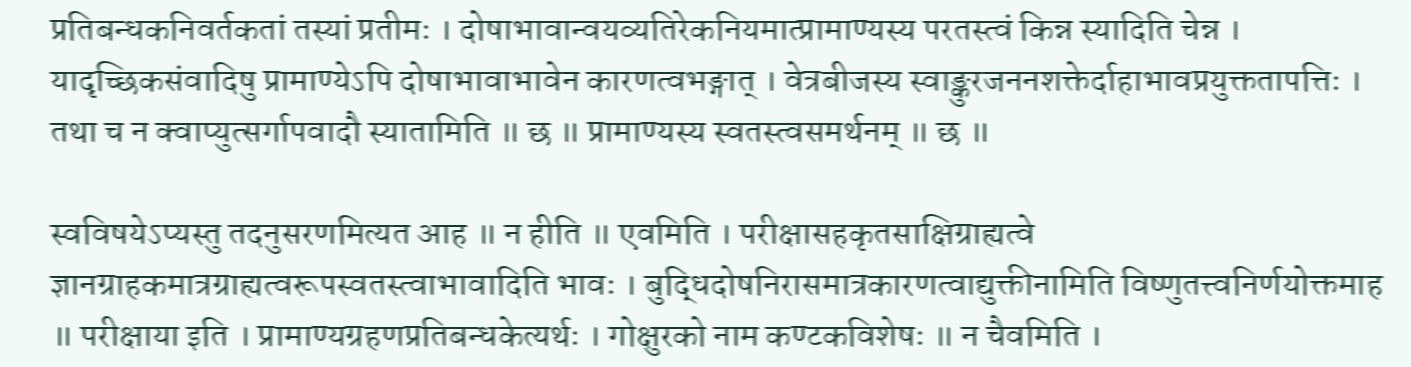प्रतिबन्धकनिवर्तकतां तस्यां प्रतीमः । दोषाभावान्वयव्यतिरेकनियमात्प्रामाण्यस्य परतस्त्वं किन्न स्यादिति चेन्न । यादृच्छिकसंवादिषु प्रामाण्येऽपि दोषाभावाभावेन कारणत्वभङ्गात् । वेत्रबीजस्य स्वाङ्कुरजननशक्तेर्दाहाभावप्रयुक्ततापत्तिः । तथा च न क्वाप्युत्सर्गापवादौ स्यातामिति ॥ छ ॥ प्रामाण्यस्य स्वतस्त्वसमर्थनम् ॥ छ ॥

स्वविषयेऽप्यस्तु तदनुसरणमित्यत आह ॥ न हीति ॥ एवमिति । परीक्षासहकृतसाक्षिग्राह्यत्वे ज्ञानग्राहकमात्रग्राह्यत्वरूपस्वतस्त्वाभावादिति भावः । बुद्धिदोषनिरासमात्रकारणत्वाद्युक्तीनामिति विष्णुतत्त्वनिर्णयोक्तमाह ॥ परीक्षाया इति । प्रामाण्यग्रहणप्रतिबन्धकेत्यर्थः । गोक्षुरको नाम कण्टकविशेषः ॥ न चैवमिति ।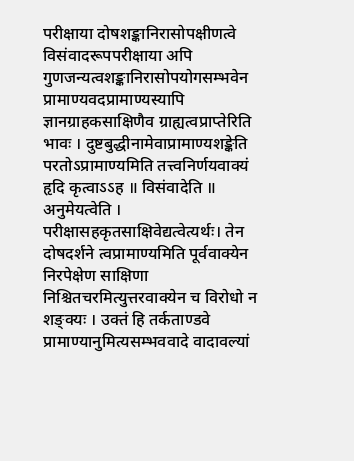परीक्षाया दोषशङ्कानिरासोपक्षीणत्वे विसंवादरूपपरीक्षाया अपि गुणजन्यत्वशङ्कानिरासोपयोगसम्भवेन प्रामाण्यवदप्रामाण्यस्यापि ज्ञानग्राहकसाक्षिणैव ग्राह्यत्वप्राप्तेरिति भावः । दुष्टबुद्धीनामेवाप्रामाण्यशङ्केति परतोऽप्रामाण्यमिति तत्त्वनिर्णयवाक्यं हृदि कृत्वाऽऽह ॥ विसंवादेति ॥ अनुमेयत्वेति । परीक्षासहकृतसाक्षिवेद्यत्वेत्यर्थः। तेन दोषदर्शने त्वप्रामाण्यमिति पूर्ववाक्येन निरपेक्षेण साक्षिणा निश्चितचरमित्युत्तरवाक्येन च विरोधो न शङ्क्यः । उक्तं हि तर्कताण्डवे प्रामाण्यानुमित्यसम्भववादे वादावल्यां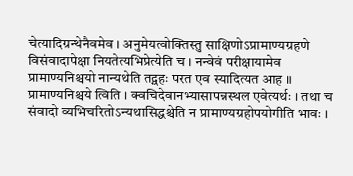चेत्यादिग्रन्थेनैवमेव । अनुमेयत्वोक्तिस्तु साक्षिणोऽप्रामाण्यग्रहणे विसंवादापेक्षा नियतेत्यभिप्रेत्येति च । नन्वेवं परीक्षायामेव प्रामाण्यनिश्चयो नान्यथेति तद्ग्रहः परत एव स्यादित्यत आह ॥ प्रामाण्यनिश्चये त्विति । क्वचिदेवानभ्यासापन्नस्थल एवेत्यर्थः । तथा च संवादो व्यभिचरितोऽन्यथासिद्धश्चेति न प्रामाण्यग्रहोपयोगीति भावः ।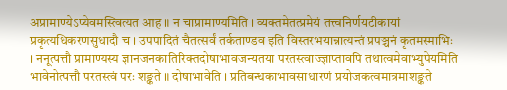अप्रामाण्येऽप्येवमस्त्वित्यत आह ॥ न चाप्रामाण्यमिति । व्यक्तमेतत्प्रमेयं तत्त्वनिर्णयटीकायां प्रकृत्यधिकरणसुधादौ च । उपपादितं चैतत्सर्वं तर्कताण्डव इति विस्तरभयान्नात्यन्तं प्रपञ्चनं कृतमस्माभिः । ननूत्पत्तौ प्रामाण्यस्य ज्ञानजनकातिरिक्तदोषाभावजन्यतया परतस्त्वाज्ज्ञाप्तावपि तथात्वमेवाभ्युपेयमिति भावेनोत्पत्तौ परतस्त्वं परः शङ्कते ॥ दोषाभावेति । प्रतिबन्धकाभावसाधारणं प्रयोजकत्वमात्रमाशङ्कते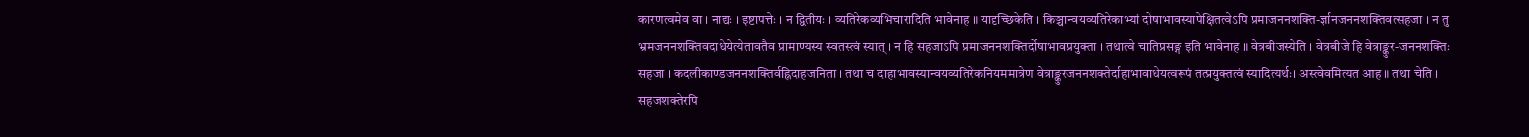कारणत्वमेव वा । नाद्यः । इष्टापत्तेः । न द्वितीयः । व्यतिरेकव्यभिचारादिति भावेनाह ॥ यादृच्छिकेति । किञ्चान्वयव्यतिरेकाभ्यां दोषाभावस्यापेक्षितत्वेऽपि प्रमाजननशक्ति-र्ज्ञानजननशक्तिवत्सहजा । न तु भ्रमजननशक्तिवदाधेयेत्येतावतैव प्रामाण्यस्य स्वतस्त्वं स्यात् । न हि सहजाऽपि प्रमाजननशक्तिर्दोषाभावप्रयुक्ता । तथात्वे चातिप्रसङ्ग इति भावेनाह ॥ वेत्रबीजस्येति । वेत्रबीजे हि वेत्राङ्कुर-जननशक्तिः सहजा । कदलीकाण्डजननशक्तिर्वह्निदाहजनिता । तथा च दाहाभावस्यान्वयव्यतिरेकनियममात्रेण वेत्राङ्कुरजननशक्तेर्दाहाभावाधेयत्वरूपं तत्प्रयुक्तत्वं स्यादित्यर्थः। अस्त्वेवमित्यत आह ॥ तथा चेति । सहजशक्तेरपि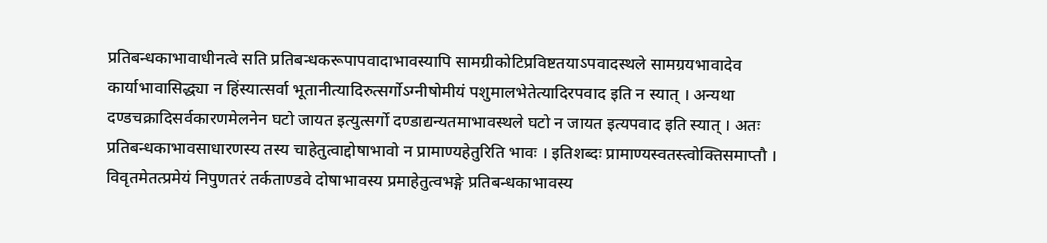प्रतिबन्धकाभावाधीनत्वे सति प्रतिबन्धकरूपापवादाभावस्यापि सामग्रीकोटिप्रविष्टतयाऽपवादस्थले सामग्रयभावादेव कार्याभावासिद्ध्या न हिंस्यात्सर्वा भूतानीत्यादिरुत्सर्गोऽग्नीषोमीयं पशुमालभेतेत्यादिरपवाद इति न स्यात् । अन्यथा दण्डचक्रादिसर्वकारणमेलनेन घटो जायत इत्युत्सर्गो दण्डाद्यन्यतमाभावस्थले घटो न जायत इत्यपवाद इति स्यात् । अतः प्रतिबन्धकाभावसाधारणस्य तस्य चाहेतुत्वाद्दोषाभावो न प्रामाण्यहेतुरिति भावः । इतिशब्दः प्रामाण्यस्वतस्त्वोक्तिसमाप्तौ । विवृतमेतत्प्रमेयं निपुणतरं तर्कताण्डवे दोषाभावस्य प्रमाहेतुत्वभङ्गे प्रतिबन्धकाभावस्य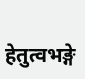हेतुत्वभङ्गे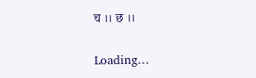च ।। छ ।।

Loading…